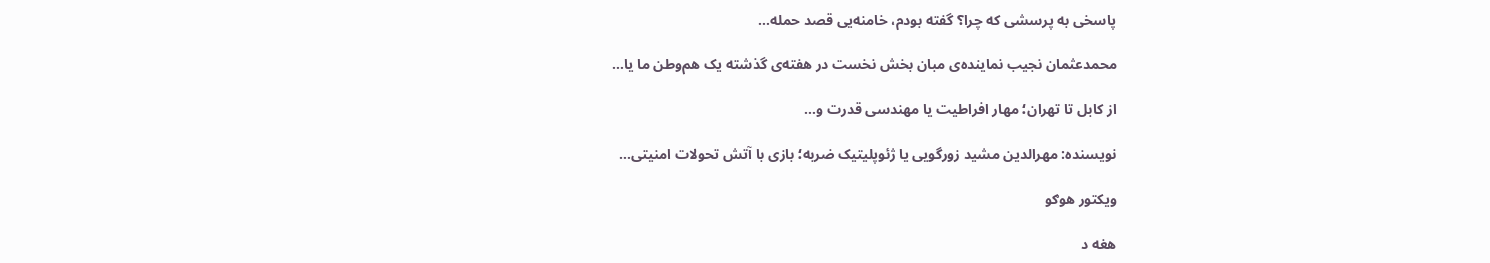پاسخی به پرسشی که چرا؟ گفته بودم، خامنه‌یی قصد حمله…

محمدعثمان نجیب نماینده‌ی مبان بخش نخست در هفته‌ی گذشته‌ یک هم‌وطن ما یا…

از کابل تا تهران؛ مهار افراطیت یا مهندسی قدرت و…

نویسنده: مهرالدین مشید زورگویی یا ژئوپلیتیک ضربه؛ بازی با آتش تحولات امنیتی…

ویکتور هوګو

هغه د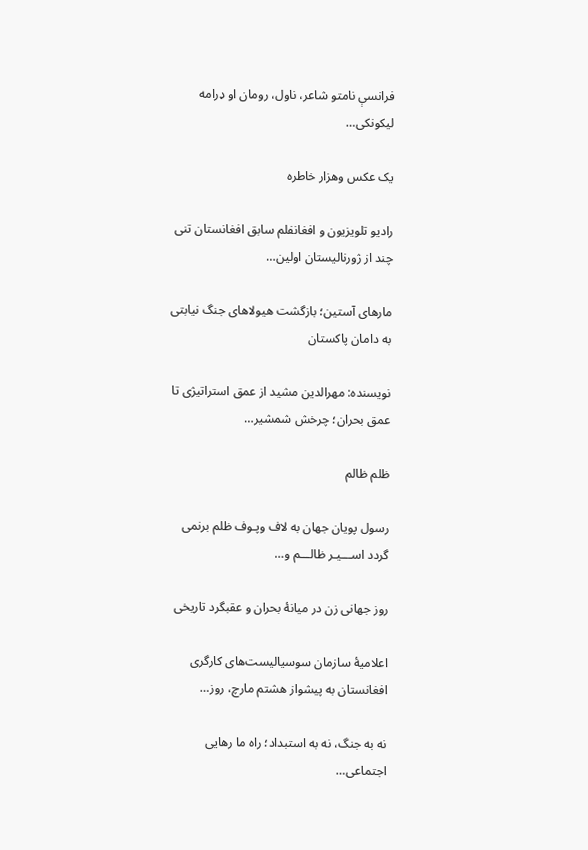فرانسې نامتو شاعر، ناول، رومان او ډرامه لیکونکی…

یک عکس وهزار خاطره

راديو تلويزيون و افغانفلم سابق افغانستان تنى چند از ژورناليستان اولين…

مارهای آستین؛ بازگشت هیولاهای جنگ نیابتی به دامان پاکستان

نویسنده: مهرالدین مشید از عمق استراتیژی تا عمق بحران؛ چرخش شمشیر…

ظلم ظالم

رسول پویان جهان به لاف وپـوف ظلم برنمی گردد اســـیـر ظالـــم و…

روز جهانی زن در میانۀ بحران و عقبگرد تاریخی

اعلامیۀ سازمان سوسیالیست‌های کارگری افغانستان به پیشواز هشتم مارچ، روز…

نه به جنگ، نه به استبداد؛ راه ما رهایی اجتماعی…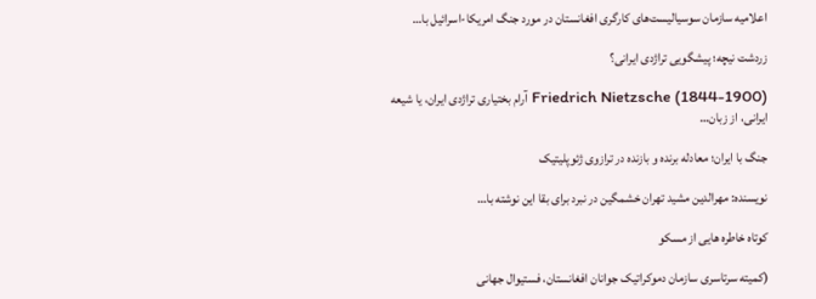اعلامیه سازمان سوسیالیست‌های کارگری افغانستان در مورد جنگ امریکا-اسرائیل با…

زردشت نیچه؛ پیشگویی تراژدی ایرانی؟

Friedrich Nietzsche (1844-1900) آرام بختیاری تراژدی ایران، یا شیعه ایرانی، از زبان…

جنگ با ایران؛ معادله برنده و بازنده در ترازوی ژئوپلیتیک

نویسنده: مهرالدین مشید تهران خشمگین در نبرد برای بقا این نوشته با…

کوتاه خاطره هایی از مسکو

(کمیته سرتاسری سازمان دموکراتیک جوانان افغانستان، فستیوال جهانی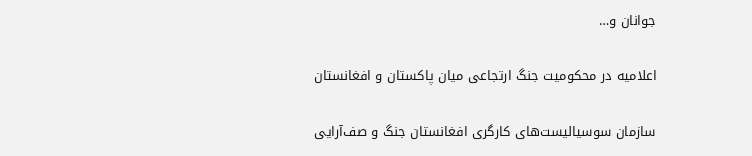جوانان و…

اعلامیه در محکومیت جنگ ارتجاعی میان پاکستان و افغانستان

سازمان سوسیالیست‌های کارگری افغانستان جنگ و صف‌آرایی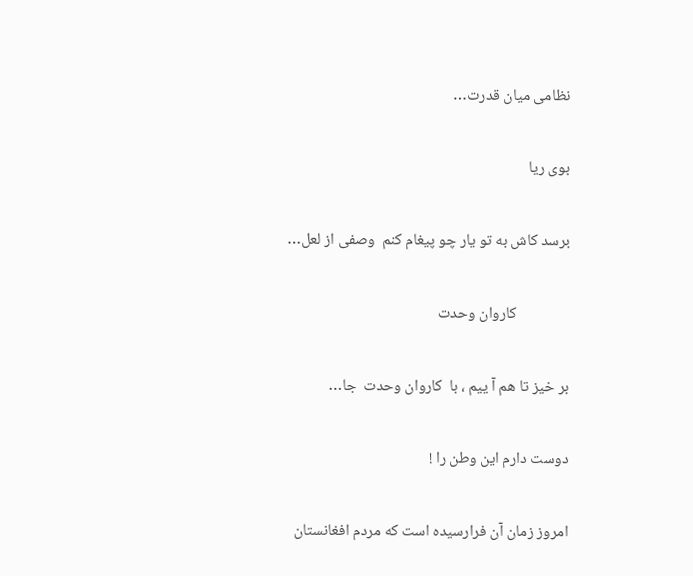نظامی میان قدرت…

بوی ریا

برسد کاش به تو یار چو پیغام کنم  وصفی از لعل…

               کاروان وحدت

بر خیز تا هم آ ییم ، با  کاروان وحدت  جا…

دوست دارم این وطن را !

امروز زمان آن فرارسیده است که مردم افغانستان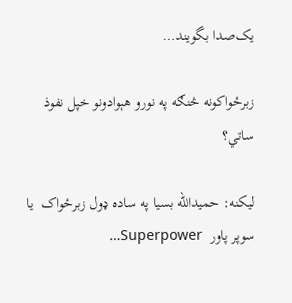یک‌صدا بگویند…

زبرځواکونه څنګه په نورو هېوادونو خپل نفوذ ساتي؟

ليکنه: حميدالله بسيا په ساده ډول زبرځواک  يا سوپر پاور  Superpower…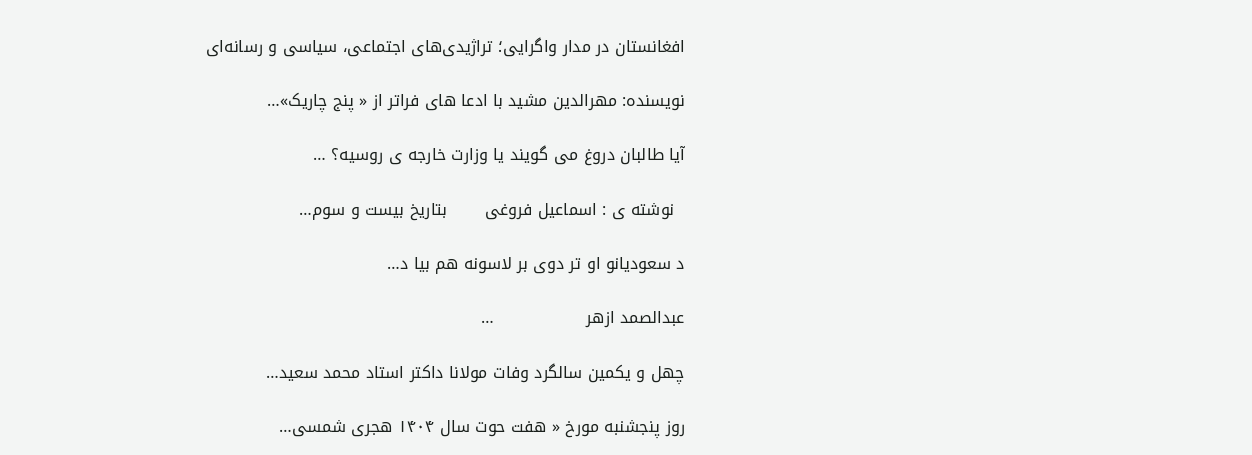افغانستان در مدار واگرایی؛ تراژیدی‌های اجتماعی، سیاسی و رسانه‌ای

نویسنده: مهرالدین مشید با ادعا های فراتر از « پنج چاریک»…

آیا طالبان دروغ می گویند یا وزارت خارجه ی روسیه؟ …

  نوشته ی : اسماعیل فروغی       بتاریخ بیست و سوم…

د سعوديانو او تر دوی بر لاسونه هم بيا د…

عبدالصمد ازهر                 …

چهل و یکمین سالگرد وفات مولانا داکتر استاد محمد سعید…

روز پنجشنبه مورخ « هفت حوت سال ۱۴۰۴ هجری شمسی…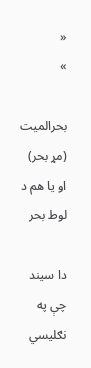«
»

بحرالمیت (مړ بحر) او یا هم د لوط بحر

دا سیند چې په نګلیسي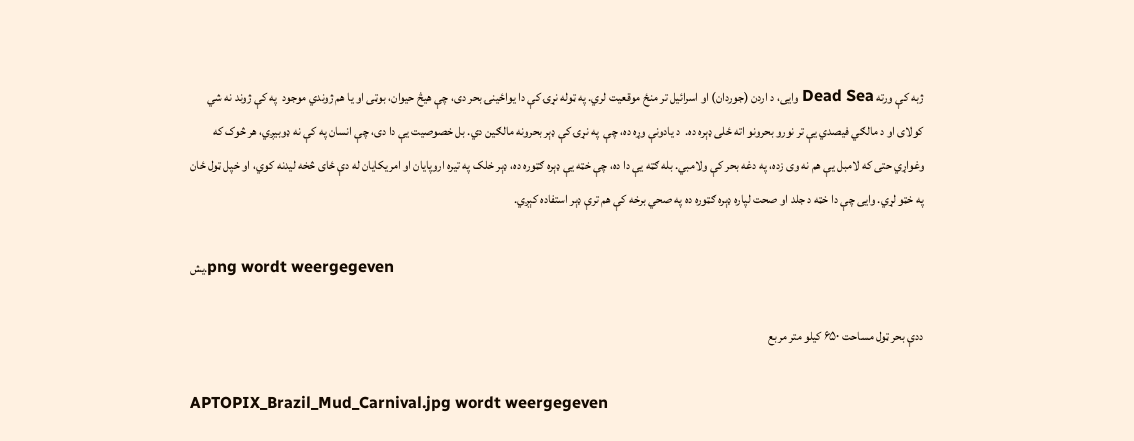ژبه کې ورته Dead Sea وایی، د اردن (جوردان) او اسرائیل تر منځ موقعیت لري. په ټوله نړۍ کې دا یواځینۍ بحر دی، چې هیڅ حیوان، بوټی او یا هم ژوندي موجود  په کې ژوند نه شي کولای او د مالګي فیصدي یې تر نورو بحرونو اته ځلی ډېره ده.  د یادونې وړه ده، چې  په نړۍ کې ډېر بحرونه مالګین دي. بل خصوصیت یې دا دی، چې انسان په کې نه ډوبیږي، هر څوک که وغواړي حتی که لامبل یې هم نه وی زده، په دغه بحر کې ولامبي. بله ګټه یې دا ده، چې خټه یې ډېره ګټوره ده، ډېر خلک په تیره اروپایان او امریکایان له دې ځای څخه لیدنه کوي، او خپل ټول ځان په خټو لړي. وایی چې دا خټه د جلد او صحت لپاره ډېره ګټوره ده په صحي برخه کې هم ترې ډېر استفاده کېږي.

یش.png wordt weergegeven

ددې بحر ټول مساحت ۶۵۰ کیلو متر مربع

APTOPIX_Brazil_Mud_Carnival.jpg wordt weergegeven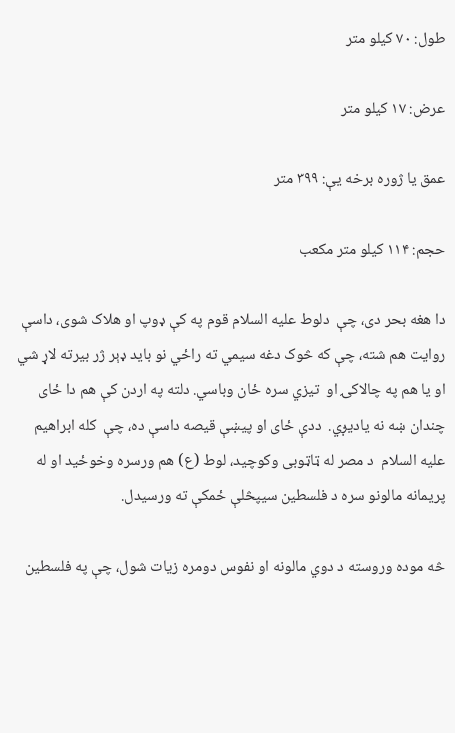طول: ۷۰ کیلو متر

عرض: ۱۷ کیلو متر

عمق یا ژوره برخه یې: ۳۹۹ متر

حجم: ۱۱۴ کیلو متر مکعب

دا هغه بحر دی، چې  دلوط علیه السلام قوم په کې ډوپ او هلاک شوی، داسې روایت هم شته، چې که څوک دغه سیمي ته راځي نو باید ډېر ژر بیرته لاړ شي او یا هم په چالاکۍ او  تیزي سره ځان وباسي. دلته په اردن کې هم دا ځای چندان ښه نه یادیږي.  ددې ځای او پیښې قیصه داسې ده، چې  کله ابراهيم عليه السلام  د مصر له ټاټوبی وکوچيد، لوط (ع) هم ورسره وخوځيد او له پريمانه مالونو سره د فلسطين سيپڅلې ځمکې ته ورسيدل.

څه موده وروسته د دوي مالونه او نفوس دومره زيات شول، چې په فلسطين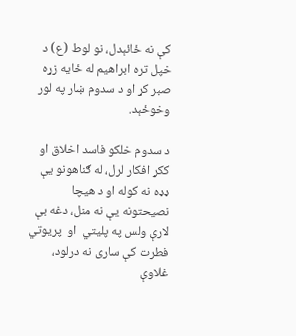کې نه ځائېدل، نو لوط (ع) د خپل تره ابراهيم له ځايه زړه صبر کړ او د سدوم ښار په لور وخوځېد.

د سدوم خلکو فاسد اخلاق او ککړ افکار لرل، له ګناهونو يې  ډډه نه کوله او د هيچا نصيحتونه يې نه منل، دغه بې لارې ولس په پليتي  او  پريوتي فطرت کې ساری نه درلود، غلاوې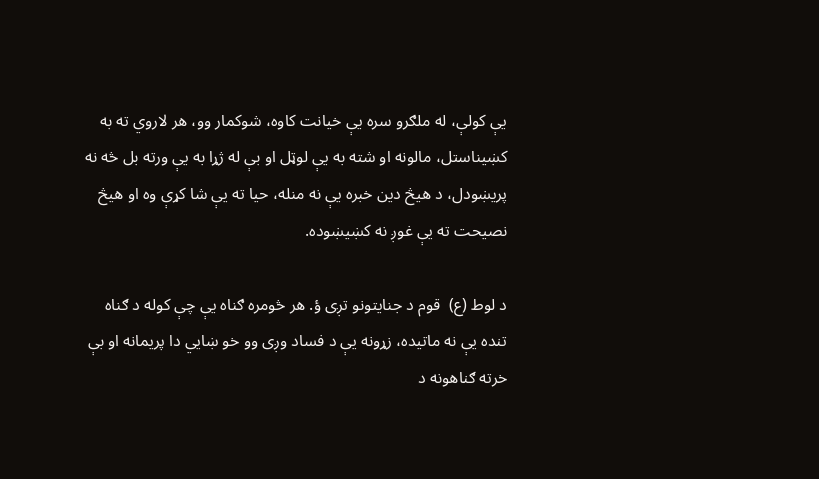يې کولې، له ملګرو سره يې خيانت کاوه، شوکمار وو، هر لاروي ته به کښيناستل، مالونه او شته به يې لوټل او بې له ژړا به یې ورته بل څه نه پريښودل، د هيڅ دين خبره يې نه منله، حيا ته يې شا کړې وه او هيڅ نصيحت ته يې غوږ نه کښيښوده.

د لوط (ع)  قوم د جنايتونو تږی ؤ. هر څومره ګناه يې چې کوله د ګناه تنده يې نه ماتيده، زړونه يې د فساد وږی وو خو ښايي دا پريمانه او بې خرته ګناهونه د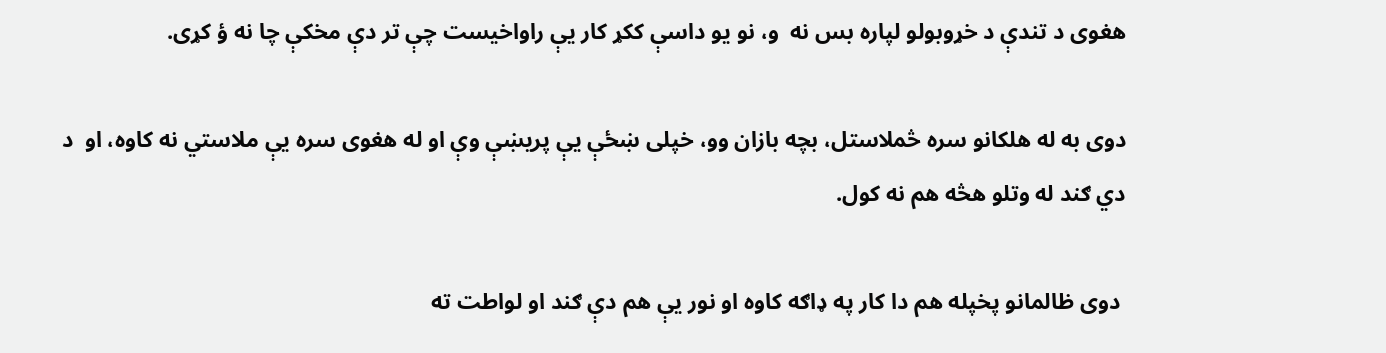هغوی د تندې د خړوبولو لپاره بس نه  و، نو يو داسې ککړ کار يې راواخيست چې تر دې مخکې چا نه ؤ کړی.

دوی به له هلکانو سره څملاستل، بچه بازان وو، خپلی ښځې يې پريښې وې او له هغوی سره يې ملاستي نه کاوه، او  د دي ګند له وتلو هڅه هم نه کول.

 دوی ظالمانو پخپله هم دا کار په ډاګه کاوه او نور يې هم دې ګند او لواطت ته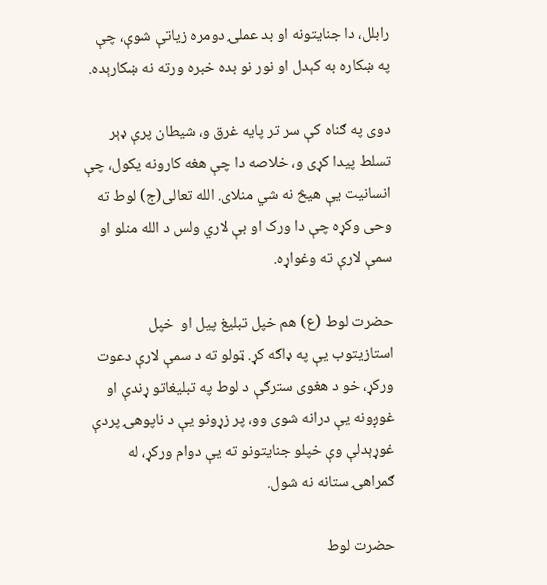رابلل، دا جنايتونه او بد عملۍ دومره زياتې شوې، چې  په ښکاره به کېدل او نور نو بده خبره ورته نه ښکارېده.

دوی په ګناه کې سر تر پایه غرق و، شيطان پرې ډېر تسلط پیدا کړی و، خلاصه دا چې هغه کارونه یکول، چې انسانیت یې هیڅ نه شي منلای. الله تعالی(ج) لوط ته وحی وکړه چې دا ورک او بې لاري ولس د الله منلو او سمې لارې ته وغواړه.

حضرت لوط (ع) هم خپل تبليغ پيل او  خپل استازيتوب يې په ډاګه کړ. ټولو ته د سمې لارې دعوت ورکړ، خو د هغوی سترګې د لوط په تبليغاتو ړندې او غوږونه يې درانه شوی وو، پر زړونو يې د ناپوهۍ پردې غوړېدلې وې خپلو جنايتونو ته يې دوام ورکړ، له ګمراهۍ ستانه نه شول.

حضرت لوط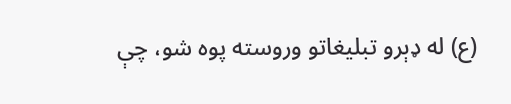(ع) له ډېرو تبلیغاتو وروسته پوه شو، چې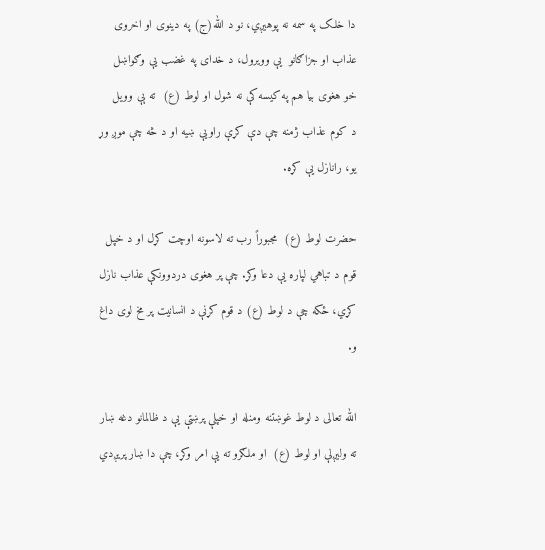دا خلک په سمه نه پوهیږي، نو د الله(ج) په دینوی او اخروی عذاب او جزاګانو  يې وويرول، د خدای په غضب يې وګواښل خو هغوی بيا هم په کیسه کې نه شول او لوط (ع)  ته ېې وويل د کوم عذاب ژمنه چې دې کړې راويې ښيه او د څه چې موږ وړ يو، رانازل يې کړه.

حضرت لوط (ع)  مجبوراً رب ته لاسونه اوچت کړل او د خپل قوم د تباهي لپاره یې دعا وکړ. چې پر هغوی دردوونکې عذاب نازل کړي، ځکه چې د لوط (ع) د قوم کړنې د انسانيت پر مخ لوی داغ و.

الله تعالی د لوط غوښتنه ومنله او خپلې پرښتې يې د ظالمانو دغه ښار ته وليږلې او لوط (ع)  او ملګرو ته یې امر وکړ، چې دا ښار پریږدي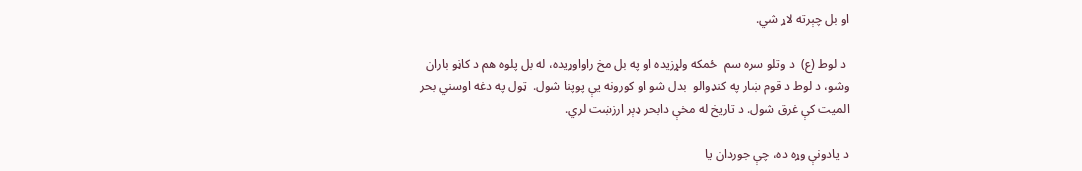او بل چېرته لاړ شي.

 د لوط (ع)  د وتلو سره سم  ځمکه ولړزيده او په بل مخ راواوړيده، له بل پلوه هم د کاڼو باران  وشو، د لوط د قوم ښار په کنډوالو  بدل شو او کورونه يې پوپنا شول.  ټول په دغه اوسني بحر المیت کې غرق شول. د تاریخ له مخې دابحر ډېر ارزښت لري.

د یادونې وړه ده، چې جوردان یا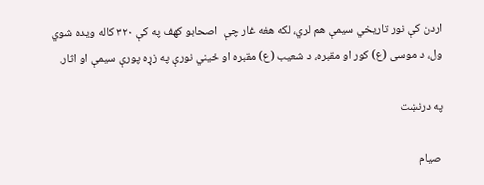اردن کې نور تاریخي سیمې هم لري، لکه هغه غار چې  اصحابو کهف په کې ۳۲۰ کاله ویده شوي ول، د موسی (ع) کور او مقبره، د شعیب (ع) مقبره او ځیني نورې په زړه پورې سیمې او اثار.

په درنښت

 صیام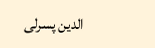الدین پسرلی